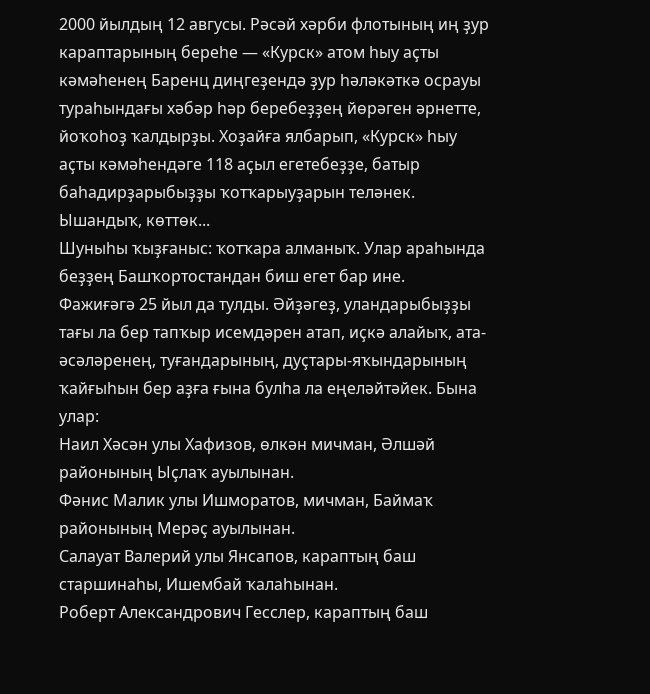2000 йылдың 12 авгусы. Рәсәй хәрби флотының иң ҙур караптарының береһе — «Курск» атом һыу аҫты кәмәһенең Баренц диңгеҙендә ҙур һәләкәткә осрауы тураһындағы хәбәр һәр беребеҙҙең йөрәген әрнетте, йоҡоһоҙ ҡалдырҙы. Хоҙайға ялбарып, «Курск» һыу аҫты кәмәһендәге 118 аҫыл егетебеҙҙе, батыр баһадирҙарыбыҙҙы ҡотҡарыуҙарын теләнек. Ышандыҡ, көттөк...
Шуныһы ҡыҙғаныс: ҡотҡара алманыҡ. Улар араһында беҙҙең Башҡортостандан биш егет бар ине.
Фажиғәгә 25 йыл да тулды. Әйҙәгеҙ, уландарыбыҙҙы тағы ла бер тапҡыр исемдәрен атап, иҫкә алайыҡ, ата-әсәләренең, туғандарының, дуҫтары-яҡындарының ҡайғыһын бер аҙға ғына булһа ла еңеләйтәйек. Бына улар:
Наил Хәсән улы Хафизов, өлкән мичман, Әлшәй районының Ыҫлаҡ ауылынан.
Фәнис Малик улы Ишморатов, мичман, Баймаҡ районының Мерәҫ ауылынан.
Салауат Валерий улы Янсапов, караптың баш старшинаһы, Ишембай ҡалаһынан.
Роберт Александрович Гесслер, караптың баш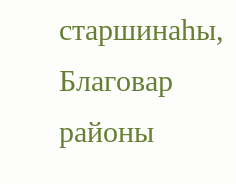старшинаһы, Благовар районы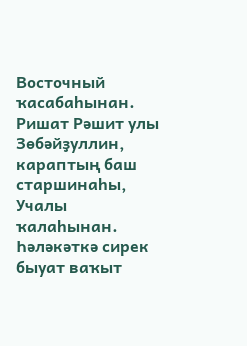Восточный ҡасабаһынан.
Ришат Рәшит улы Зөбәйҙуллин, караптың баш старшинаһы, Учалы ҡалаһынан.
Һәләкәткә сирек быуат ваҡыт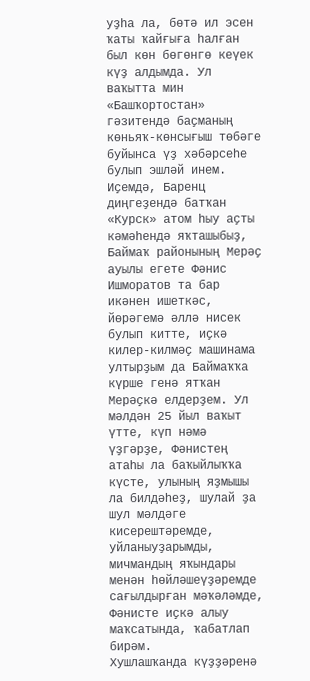уҙһа ла, бөтә ил эсен ҡаты ҡайғыға һалған был көн бөгөнгө кеүек күҙ алдымда. Ул ваҡытта мин «Башҡортостан» гәзитендә баҫманың көньяҡ-көнсығыш төбәге буйынса үҙ хәбәрсеһе булып эшләй инем. Иҫемдә, Баренц диңгеҙендә батҡан «Курск» атом һыу аҫты кәмәһендә яҡташыбыҙ, Баймаҡ районының Мерәҫ ауылы егете Фәнис Ишморатов та бар икәнен ишеткәс, йөрәгемә әллә нисек булып китте, иҫкә килер-килмәҫ машинама ултырҙым да Баймаҡҡа күрше генә ятҡан Мерәҫкә елдерҙем. Ул мәлдән 25 йыл ваҡыт үтте, күп нәмә үҙгәрҙе, Фәнистең атаһы ла баҡыйлыҡҡа күсте, улының яҙмышы ла билдәһеҙ, шулай ҙа шул мәлдәге кисерештәремде, уйланыуҙарымды, мичмандың яҡындары менән һөйләшеүҙәремде сағылдырған мәҡәләмде, Фәнисте иҫкә алыу маҡсатында, ҡабатлап бирәм.
Хушлашҡанда күҙҙәренә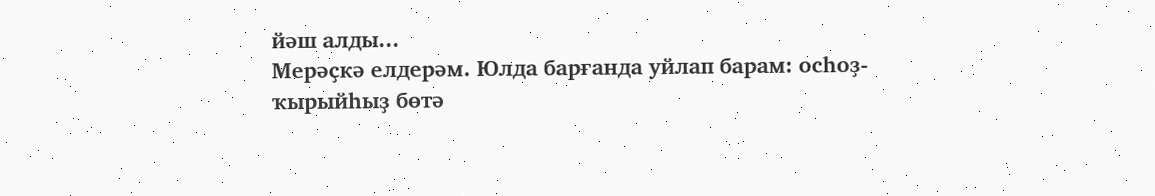йәш алды...
Мерәҫкә елдерәм. Юлда барғанда уйлап барам: осһоҙ-ҡырыйһыҙ бөтә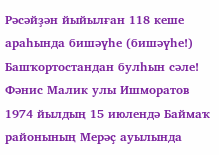Рәсәйҙән йыйылған 118 кеше араһында бишәүһе (бишәүһе!) Башҡортостандан булһын сәле!
Фәнис Малик улы Ишморатов 1974 йылдың 15 июлендә Баймаҡ районының Мерәҫ ауылында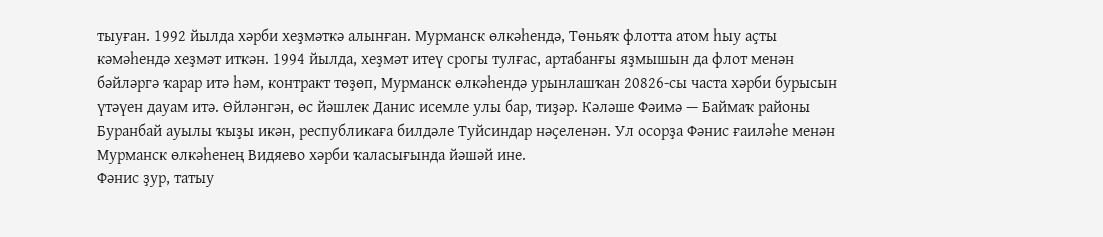тыуған. 1992 йылда хәрби хеҙмәткә алынған. Мурманск өлкәһендә, Төньяҡ флотта атом һыу аҫты кәмәһендә хеҙмәт иткән. 1994 йылда, хеҙмәт итеү срогы тулғас, артабанғы яҙмышын да флот менән бәйләргә ҡарар итә һәм, контракт төҙөп, Мурманск өлкәһендә урынлашҡан 20826-сы часта хәрби бурысын үтәүен дауам итә. Өйләнгән, өс йәшлек Данис исемле улы бар, тиҙәр. Кәләше Фәимә — Баймаҡ районы Буранбай ауылы ҡыҙы икән, республикаға билдәле Туйсиндар нәҫеленән. Ул осорҙа Фәнис ғаиләһе менән Мурманск өлкәһенең Видяево хәрби ҡаласығында йәшәй ине.
Фәнис ҙур, татыу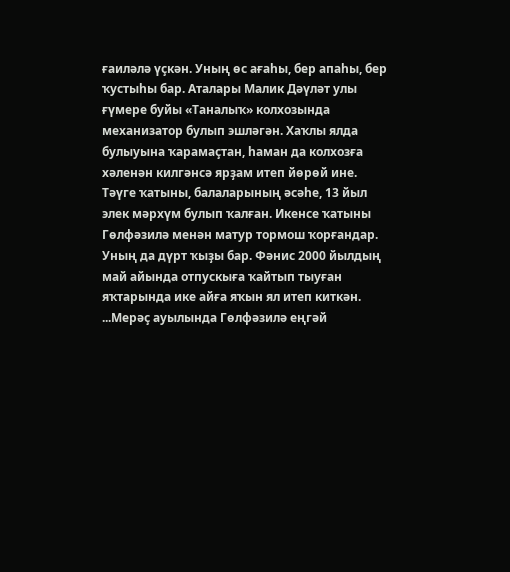ғаиләлә үҫкән. Уның өс ағаһы, бер апаһы, бер ҡустыһы бар. Аталары Малик Дәүләт улы ғүмере буйы «Таналыҡ» колхозында механизатор булып эшләгән. Хаҡлы ялда булыуына ҡарамаҫтан, һаман да колхозға хәленән килгәнсә ярҙам итеп йөрөй ине. Тәүге ҡатыны, балаларының әсәһе, 13 йыл элек мәрхүм булып ҡалған. Икенсе ҡатыны Гөлфәзилә менән матур тормош ҡорғандар. Уның да дүрт ҡыҙы бар. Фәнис 2000 йылдың май айында отпускыға ҡайтып тыуған яҡтарында ике айға яҡын ял итеп киткән.
...Мерәҫ ауылында Гөлфәзилә еңгәй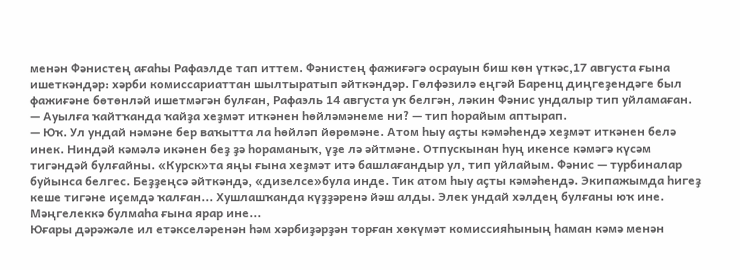менән Фәнистең ағаһы Рафаэлде тап иттем. Фәнистең фажиғәгә осрауын биш көн үткәс,17 августа ғына ишеткәндәр: хәрби комиссариаттан шылтыратып әйткәндәр. Гөлфәзилә еңгәй Баренц диңгеҙендәге был фажиғәне бөтөнләй ишетмәгән булған, Рафаэль 14 августа уҡ белгән, ләкин Фәнис ундалыр тип уйламаған.
— Ауылға ҡайтҡанда ҡайҙа хеҙмәт иткәнен һөйләмәнеме ни? — тип һорайым аптырап.
— Юҡ. Ул ундай нәмәне бер ваҡытта ла һөйләп йөрөмәне. Атом һыу аҫты кәмәһендә хеҙмәт иткәнен белә инек. Ниндәй кәмәлә икәнен беҙ ҙә һораманыҡ, үҙе лә әйтмәне. Отпускынан һуң икенсе кәмәгә күсәм тигәндәй булғайны. «Курск»та яңы ғына хеҙмәт итә башлағандыр ул, тип уйлайым. Фәнис — турбиналар буйынса белгес. Беҙҙеңсә әйткәндә, «дизелсе»була инде. Тик атом һыу аҫты кәмәһендә. Экипажымда һигеҙ кеше тигәне иҫемдә ҡалған... Хушлашҡанда күҙҙәренә йәш алды. Элек ундай хәлдең булғаны юҡ ине. Мәңгелеккә булмаһа ғына ярар ине...
Юғары дәрәжәле ил етәкселәренән һәм хәрбиҙәрҙән торған хөкүмәт комиссияһының һаман кәмә менән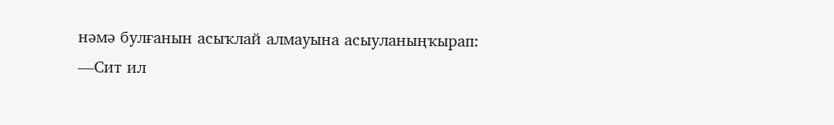нәмә булғанын асыҡлай алмауына асыуланыңҡырап:
—Сит ил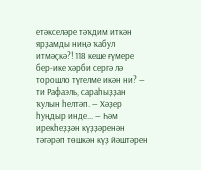етәкселәре тәҡдим иткән ярҙамды ниңә ҡабул итмәҫкә?! 118 кеше ғүмере бер-ике хәрби сергә лә торошло түгелме икән ни? — ти Рафаэль, сараһыҙҙан ҡулын һелтәп. — Хәҙер һуңдыр инде... — Һәм ирекһеҙҙән күҙҙәренән тәгәрәп төшкән күҙ йәштәрен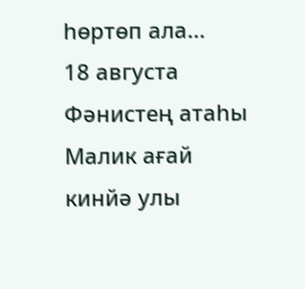һөртөп ала...
18 августа Фәнистең атаһы Малик ағай кинйә улы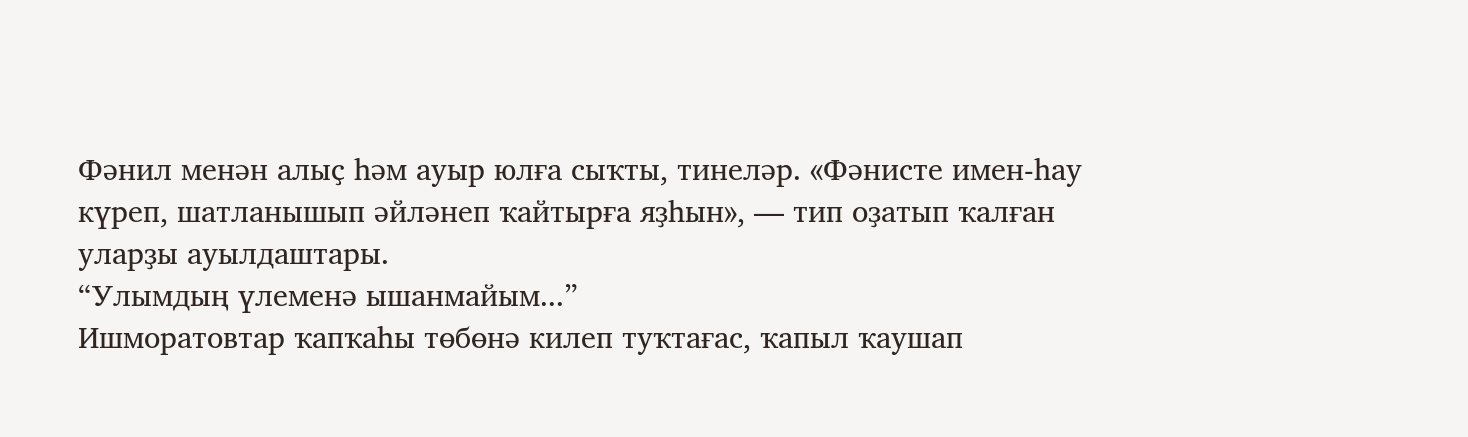Фәнил менән алыҫ һәм ауыр юлға сыҡты, тинеләр. «Фәнисте имен-һау күреп, шатланышып әйләнеп ҡайтырға яҙһын», — тип оҙатып ҡалған уларҙы ауылдаштары.
“Улымдың үлеменә ышанмайым...”
Ишморатовтар ҡапҡаһы төбөнә килеп туҡтағас, ҡапыл ҡаушап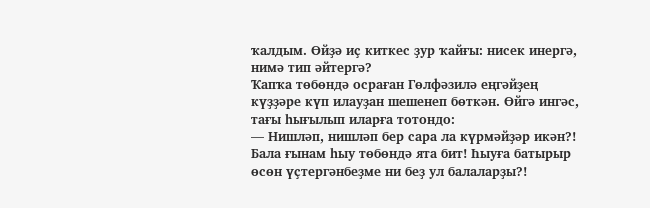ҡалдым. Өйҙә иҫ киткес ҙур ҡайғы: нисек инергә, нимә тип әйтергә?
Ҡапҡа төбөндә осраған Гөлфәзилә еңгәйҙең күҙҙәре күп илауҙан шешенеп бөткән. Өйгә ингәс, тағы һығылып иларға тотондо:
— Нишләп, нишләп бер сара ла күрмәйҙәр икән?! Бала ғынам һыу төбөндә ята бит! Һыуға батырыр өсөн үҫтергәнбеҙме ни беҙ ул балаларҙы?!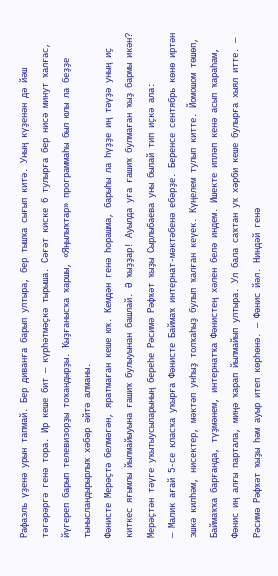Рафаэль үҙенә урын тапмай. Бер диванға барып ултыра, бер тышҡа сығып китә. Уның күҙенән дә йәш тәгәрәргә генә тора. Ир кеше бит — күрһәтмәҫкә тырыша. Сәғәт киске 6 тулырға бер нисә минут ҡалғас, йүгереп барып телевизорҙы тоҡандырҙы. Ҡыҙғанысҡа ҡаршы, «Яңылыҡтар» программаһы был юлы ла беҙҙе тынысландырырлыҡ хәбәр әйтә алманы.
Фәнисте Мерәҫтә белмәгән, яратмаған кеше юҡ. Кемдән генә һорашма, барыһы ла һүҙҙе иң тәүҙә уның иҫ киткес яғымлы йылмайыуына ғашиҡ булыуынан башлай. Ә ҡыҙҙар! Ауылда уға ғашиҡ булмаған ҡыҙ бармы икән? Мерәҫтән тәүге уҡытыусыларының береһе Рәсимә Рәфҡәт ҡыҙы Сырлыбаева уны былай тип иҫкә ала:
— Малик ағай 5-се класҡа уҡырға Фәнисте Баймаҡ интернат-мәктәбенә ебәрҙе. Беренсе сентябрь көнө иртән эшкә килһәм, нисектер, мәктәп унһыҙ толҡаһыҙ булып ҡалған кеүек. Күңелем тулып китте. Йомошом төшөп, Баймаҡҡа барғанда, түҙмәнем, интернатҡа Фәнистең хәлен белә индем. Ишекте ипләп кенә асып ҡараһам, Фәнис иң алғы партала, миңә ҡарап йылмайып ултыра. Ул бала саҡтан уҡ хәрби кеше булырға хыял итте. — Рәсимә Рәфҡәт ҡыҙы һәм ауыр итеп көрһөнә. — Фәнис йәл. Ниндәй генә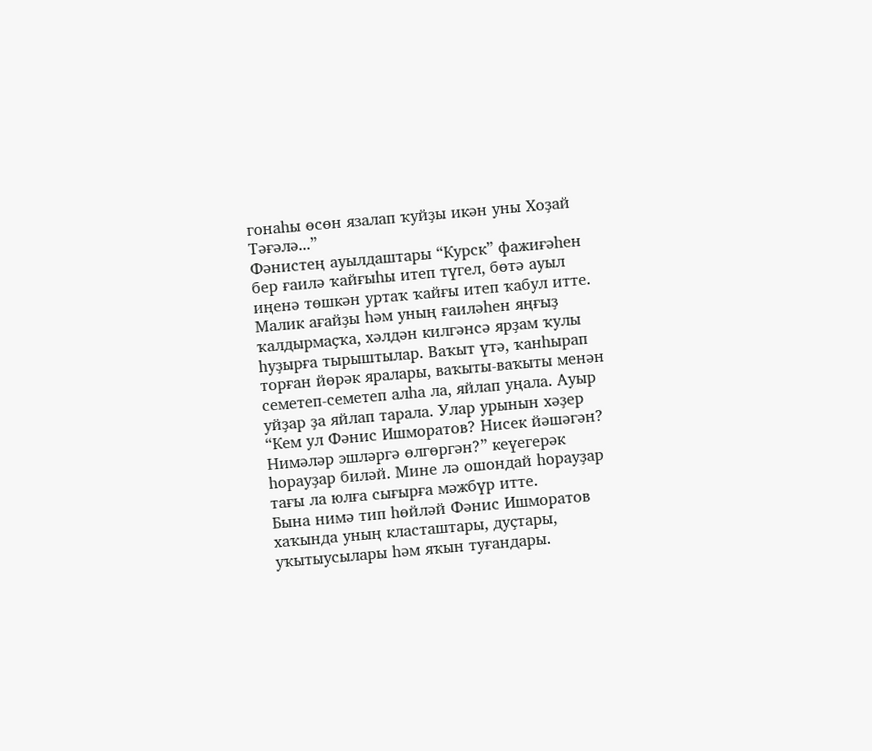гонаһы өсөн язалап ҡуйҙы икән уны Хоҙай Тәғәлә...”
Фәнистең ауылдаштары “Курск” фажиғәһен бер ғаилә ҡайғыһы итеп түгел, бөтә ауыл иңенә төшкән уртаҡ ҡайғы итеп ҡабул итте. Малик ағайҙы һәм уның ғаиләһен яңғыҙ ҡалдырмаҫҡа, хәлдән килгәнсә ярҙам ҡулы һуҙырға тырыштылар. Ваҡыт үтә, ҡанһырап торған йөрәк яралары, ваҡыты-ваҡыты менән семетеп-семетеп алһа ла, яйлап уңала. Ауыр уйҙар ҙа яйлап тарала. Улар урынын хәҙер “Кем ул Фәнис Ишморатов? Нисек йәшәгән? Нимәләр эшләргә өлгөргән?” кеүегерәк һорауҙар биләй. Мине лә ошондай һорауҙар тағы ла юлға сығырға мәжбүр итте.
Бына нимә тип һөйләй Фәнис Ишморатов хаҡында уның класташтары, дуҫтары, уҡытыусылары һәм яҡын туғандары.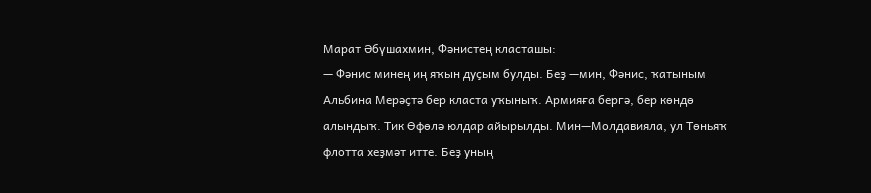Марат Әбүшахмин, Фәнистең класташы:
— Фәнис минең иң яҡын дуҫым булды. Беҙ —мин, Фәнис, ҡатыным Альбина Мерәҫтә бер класта уҡыныҡ. Армияға бергә, бер көндө алындыҡ. Тик Өфөлә юлдар айырылды. Мин—Молдавияла, ул Төньяҡ флотта хеҙмәт итте. Беҙ уның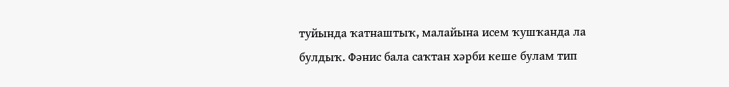туйында ҡатнаштыҡ, малайына исем ҡушҡанда ла булдыҡ. Фәнис бала саҡтан хәрби кеше булам тип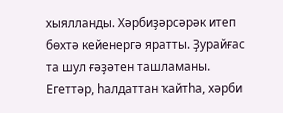хыялланды. Хәрбиҙәрсәрәк итеп бөхтә кейенергә яратты. Ҙурайғас та шул ғәҙәтен ташламаны. Егеттәр, һалдаттан ҡайтһа, хәрби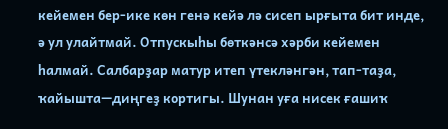кейемен бер-ике көн генә кейә лә сисеп ырғыта бит инде, ә ул улайтмай. Отпускыһы бөткәнсә хәрби кейемен һалмай. Салбарҙар матур итеп үтекләнгән, тап-таҙа, ҡайышта—диңгеҙ кортигы. Шунан уға нисек ғашиҡ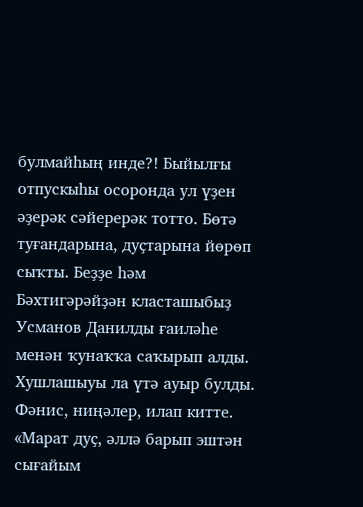булмайһың инде?! Быйылғы отпускыһы осоронда ул үҙен әҙерәк сәйерерәк тотто. Бөтә туғандарына, дуҫтарына йөрөп сыҡты. Беҙҙе һәм Бәхтигәрәйҙән класташыбыҙ Усманов Данилды ғаиләһе менән ҡунаҡҡа саҡырып алды.
Хушлашыуы ла үтә ауыр булды. Фәнис, ниңәлер, илап китте. «Марат дуҫ, әллә барып эштән сығайым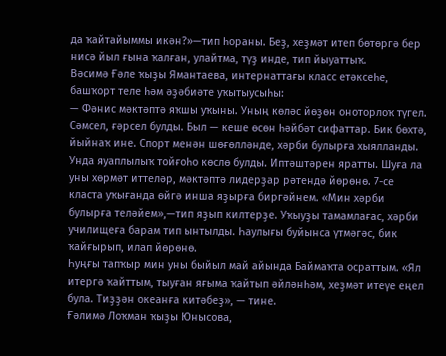да ҡайтайыммы икән?»—тип һораны. Беҙ, хеҙмәт итеп бөтөргә бер нисә йыл ғына ҡалған, улайтма, түҙ инде, тип йыуаттыҡ.
Вәсимә Ғәле ҡыҙы Ямантаева, интернаттағы класс етәксеһе, башҡорт теле һәм әҙәбиәте уҡытыусыһы:
— Фәнис мәктәптә яҡшы уҡыны. Уның көләс йөҙөн оноторлоҡ түгел. Сәмсел, ғәрсел булды. Был — кеше өсөн һәйбәт сифаттар. Бик бөхтә, йыйнаҡ ине. Спорт менән шөғөлләнде, хәрби булырға хыялланды. Унда яуаплылыҡ тойғоһо көслө булды. Иптәштәрен яратты. Шуға ла уны хөрмәт иттеләр, мәктәптә лидерҙар рәтендә йөрөнө. 7-се класта уҡығанда өйгә инша яҙырға биргәйнем. «Мин хәрби булырға теләйем»,—тип яҙып килтерҙе. Уҡыуҙы тамамлағас, хәрби училищеға барам тип ынтылды. Һаулығы буйынса үтмәгәс, бик ҡайғырып, илап йөрөнө.
Һуңғы тапҡыр мин уны быйыл май айында Баймаҡта осраттым. «Ял итергә ҡайттым, тыуған яғыма ҡайтып әйләнһәм, хеҙмәт итеүе еңел була. Тиҙҙән океанға китәбеҙ», — тине.
Ғәлимә Лоҡман ҡыҙы Юнысова,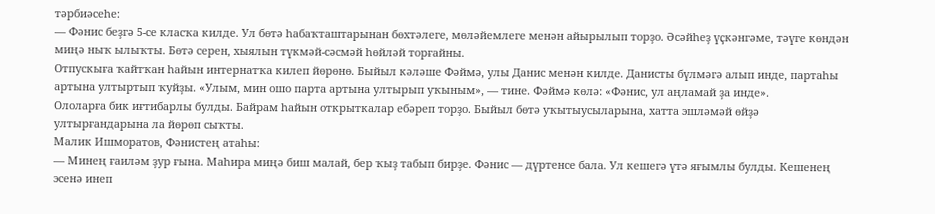тәрбиәсеһе:
— Фәнис беҙгә 5-се класҡа килде. Ул бөтә һабаҡташтарынан бөхтәлеге, мөләйемлеге менән айырылып торҙо. Әсәйһеҙ үҫкәнгәме, тәүге көндән миңә ныҡ ылыҡты. Бөтә серен, хыялын түкмәй-сәсмәй һөйләй торғайны.
Отпускыға ҡайтҡан һайын интернатҡа килеп йөрөнө. Быйыл кәләше Фәймә, улы Данис менән килде. Данисты бүлмәгә алып инде, партаһы артына ултыртып ҡуйҙы. «Улым, мин ошо парта артына ултырып уҡыным», — тине. Фәймә көлә: «Фәнис, ул аңламай ҙа инде».
Ололарға бик иғтибарлы булды. Байрам һайын открыткалар ебәреп торҙо. Быйыл бөтә уҡытыусыларына, хатта эшләмәй өйҙә ултырғандарына ла йөрөп сыҡты.
Малик Ишморатов, Фәнистең атаһы:
— Минең ғаиләм ҙур ғына. Маһира миңә биш малай, бер ҡыҙ табып бирҙе. Фәнис — дүртенсе бала. Ул кешегә үтә яғымлы булды. Кешенең эсенә инеп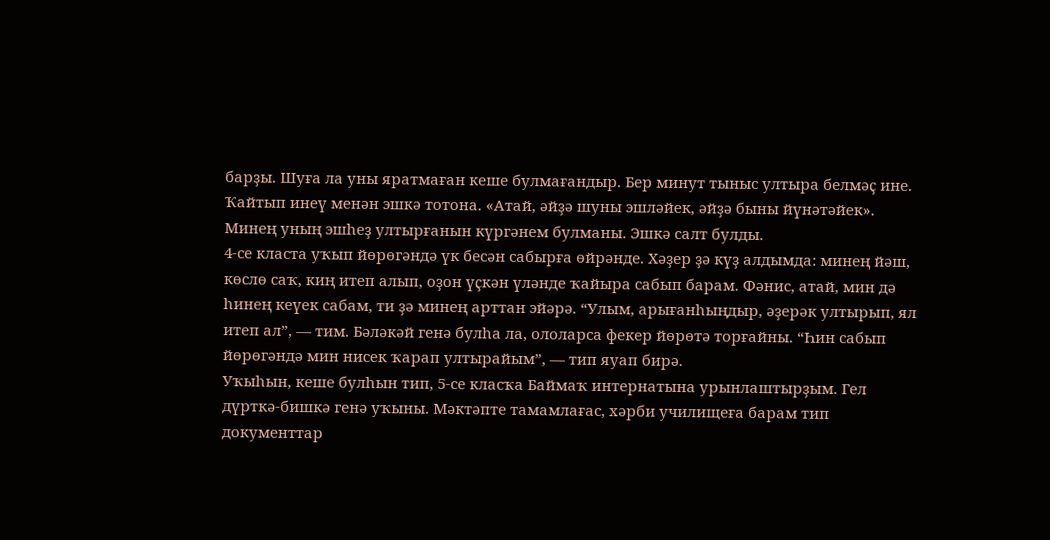барҙы. Шуға ла уны яратмаған кеше булмағандыр. Бер минут тыныс ултыра белмәҫ ине. Ҡайтып инеү менән эшкә тотона. «Атай, әйҙә шуны эшләйек, әйҙә быны йүнәтәйек». Минең уның эшһеҙ ултырғанын күргәнем булманы. Эшкә салт булды.
4-се класта уҡып йөрөгәндә үк бесән сабырға өйрәнде. Хәҙер ҙә күҙ алдымда: минең йәш, көслө саҡ, киң итеп алып, оҙон үҫкән үләнде ҡайыра сабып барам. Фәнис, атай, мин дә һинең кеүек сабам, ти ҙә минең арттан эйәрә. “Улым, арығанһыңдыр, әҙерәк ултырып, ял итеп ал”, — тим. Бәләкәй генә булһа ла, ололарса фекер йөрөтә торғайны. “Һин сабып йөрөгәндә мин нисек ҡарап ултырайым”, — тип яуап бирә.
Уҡыһын, кеше булһын тип, 5-се класҡа Баймаҡ интернатына урынлаштырҙым. Гел дүрткә-бишкә генә уҡыны. Мәктәпте тамамлағас, хәрби училищеға барам тип документтар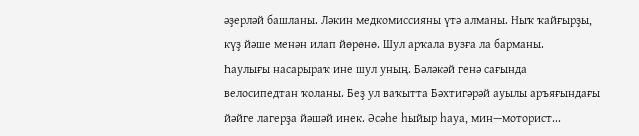әҙерләй башланы. Ләкин медкомиссияны үтә алманы. Ныҡ ҡайғырҙы, күҙ йәше менән илап йөрөнө. Шул арҡала вузға ла барманы.
Һаулығы насарыраҡ ине шул уның. Бәләкәй генә сағында велосипедтан ҡоланы. Беҙ ул ваҡытта Бәхтигәрәй ауылы аръяғындағы йәйге лагерҙа йәшәй инек. Әсәһе һыйыр һауа, мин—моторист...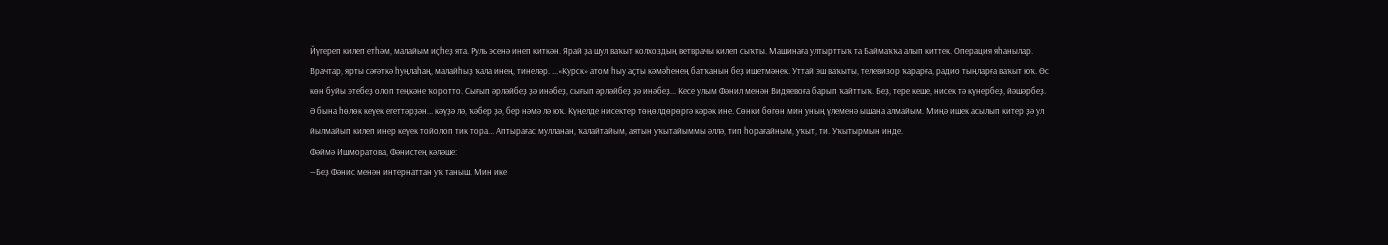Йүгереп килеп етһәм, малайым иҫһеҙ ята. Руль эсенә инеп киткән. Ярай ҙа шул ваҡыт колхоздың ветврачы килеп сыҡты. Машинаға ултырттыҡ та Баймаҡҡа алып киттек. Операция яһанылар. Врачтар, ярты сәғәткә һуңлаһаң, малайһыҙ ҡала инең, тинеләр. ...«Курск» атом һыу аҫты кәмәһенең батҡанын беҙ ишетмәнек. Уттай эш ваҡыты, телевизор ҡарарға, радио тыңларға ваҡыт юҡ. Өс көн буйы этебеҙ олоп теңкәне ҡоротто. Сығып әрләйбеҙ ҙә инәбеҙ, сығып әрләйбеҙ ҙә инәбеҙ... Кесе улым Фәнил менән Видяевоға барып ҡайттыҡ. Беҙ, тере кеше, нисек тә күнербеҙ, йәшәрбеҙ. Ә бына һөлөк кеүек егеттәрҙән... кәүҙә лә, ҡәбер ҙә, бер нәмә лә юҡ. Күңелде нисектер төңөлдөрөргә кәрәк ине. Сөнки бөгөн мин уның үлеменә ышана алмайым. Миңә ишек асылып китер ҙә ул йылмайып килеп инер кеүек тойолоп тик тора... Аптырағас мулланан, ҡалайтайым, аятын уҡытайыммы әллә, тип һорағайным, уҡыт, ти. Уҡытырмын инде.
Фәймә Ишморатова, Фәнистең кәләше:
—Беҙ Фәнис менән интернаттан уҡ таныш. Мин ике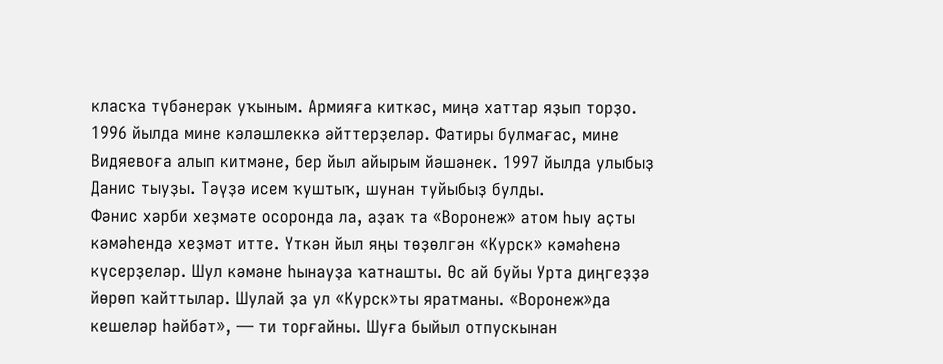класҡа түбәнерәк уҡыным. Армияға киткәс, миңә хаттар яҙып торҙо. 1996 йылда мине кәләшлеккә әйттерҙеләр. Фатиры булмағас, мине Видяевоға алып китмәне, бер йыл айырым йәшәнек. 1997 йылда улыбыҙ Данис тыуҙы. Тәүҙә исем ҡуштыҡ, шунан туйыбыҙ булды.
Фәнис хәрби хеҙмәте осоронда ла, аҙаҡ та «Воронеж» атом һыу аҫты кәмәһендә хеҙмәт итте. Үткән йыл яңы төҙөлгән «Курск» кәмәһенә күсерҙеләр. Шул кәмәне һынауҙа ҡатнашты. Өс ай буйы Урта диңгеҙҙә йөрөп ҡайттылар. Шулай ҙа ул «Курск»ты яратманы. «Воронеж»да кешеләр һәйбәт», — ти торғайны. Шуға быйыл отпускынан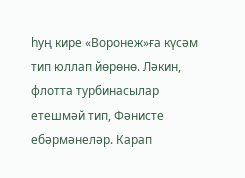һуң кире «Воронеж»ға күсәм тип юллап йөрөнө. Ләкин, флотта турбинасылар етешмәй тип, Фәнисте ебәрмәнеләр. Карап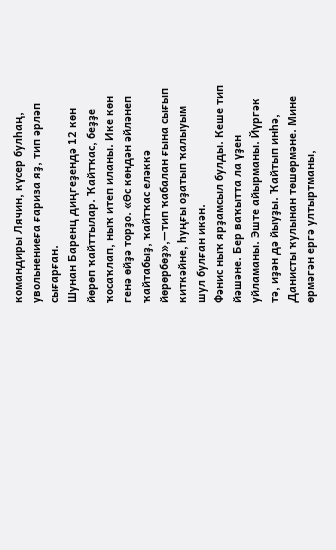командиры Лячин, күсер булһаң, увольнениеға ғариза яҙ, тип әрләп сығарған.
Шунан Баренц диңгеҙендә 12 көн йөрөп ҡайттылар. Ҡайтҡас, беҙҙе ҡосаҡлап, ныҡ итеп иланы. Ике көн генә өйҙә торҙо. «Өс көндән әйләнеп ҡайтабыҙ, ҡайтҡас еләккә йөрөрбөҙ»,—тип ҡабалан ғына сығып киткәйне, һуңғы оҙатып ҡалыуым шул булған икән.
Фәнис ныҡ ярҙамсыл булды. Кеше тип йәшәне. Бер ваҡытта ла үҙен уйламаны. Эште айырманы. Йүргәк тә, иҙән дә йыуҙы. Ҡайтып инһә, Данисты ҡулынан төшөрмәне. Мине өрмәгән ергә ултыртманы,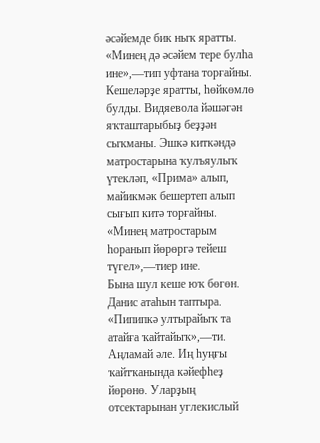әсәйемде бик ныҡ яратты. «Минең дә әсәйем тере булһа ине»,—тип уфтана торғайны.
Кешеләрҙе яратты, һөйкөмлө булды. Видяевола йәшәгән яҡташтарыбыҙ беҙҙән сыҡманы. Эшкә киткәндә матростарына ҡулъяулыҡ үтекләп, «Прима» алып, майикмәк бешертеп алып сығып китә торғайны. «Минең матростарым һоранып йөрөргә тейеш түгел»,—тиер ине.
Бына шул кеше юҡ бөгөн. Данис атаһын таптыра. «Пипипкә ултырайыҡ та атайға ҡайтайыҡ»,—ти. Аңламай әле. Иң һуңғы ҡайтҡанында кәйефһеҙ йөрөнө. Уларҙың отсектарынан углекислый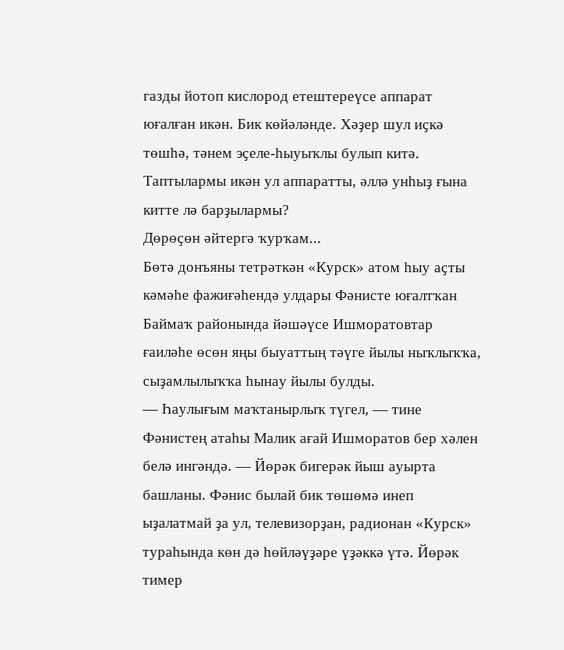газды йотоп кислород етештереүсе аппарат юғалған икән. Бик көйәләнде. Хәҙер шул иҫкә төшһә, тәнем эҫеле-һыуыҡлы булып китә. Таптылармы икән ул аппаратты, әллә унһыҙ ғына китте лә барҙылармы?
Дөрөҫөн әйтергә ҡурҡам...
Бөтә донъяны тетрәткән «Курск» атом һыу аҫты кәмәһе фажиғәһендә улдары Фәнисте юғалтҡан Баймаҡ районында йәшәүсе Ишморатовтар ғаиләһе өсөн яңы быуаттың тәүге йылы ныҡлыҡҡа, сыҙамлылыҡҡа һынау йылы булды.
— Һаулығым маҡтанырлыҡ түгел, — тине Фәнистең атаһы Малик ағай Ишморатов бер хәлен белә ингәндә. — Йөрәк бигерәк йыш ауырта башланы. Фәнис былай бик төшөмә инеп ыҙалатмай ҙа ул, телевизорҙан, радионан «Курск» тураһында көн дә һөйләүҙәре үҙәккә үтә. Йөрәк тимер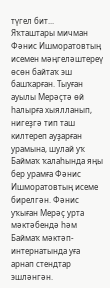түгел бит...
Яҡташтары мичман Фәнис Ишморатовтың исемен мәңгеләштереү өсөн байтаҡ эш башҡарған. Тыуған ауылы Мерәҫтә өй һалырға хыялланып, нигеҙгә тип таш килтереп ауҙарған урамына, шулай уҡ Баймаҡ ҡалаһында яңы бер урамға Фәнис Ишморатовтың исеме бирелгән. Фәнис уҡыған Мерәҫ урта мәктәбендә һәм Баймаҡ мәктәп-интернатында уға арнап стендтар эшләнгән.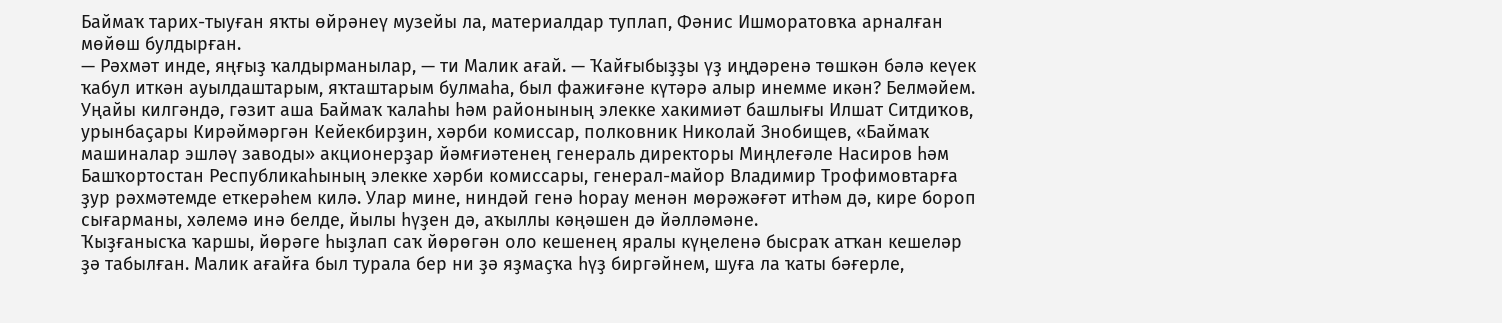Баймаҡ тарих-тыуған яҡты өйрәнеү музейы ла, материалдар туплап, Фәнис Ишморатовҡа арналған мөйөш булдырған.
— Рәхмәт инде, яңғыҙ ҡалдырманылар, — ти Малик ағай. — Ҡайғыбыҙҙы үҙ иңдәренә төшкән бәлә кеүек ҡабул иткән ауылдаштарым, яҡташтарым булмаһа, был фажиғәне күтәрә алыр инемме икән? Белмәйем.
Уңайы килгәндә, гәзит аша Баймаҡ ҡалаһы һәм районының элекке хакимиәт башлығы Илшат Ситдиҡов, урынбаҫары Кирәймәргән Кейекбирҙин, хәрби комиссар, полковник Николай Знобищев, «Баймаҡ машиналар эшләү заводы» акционерҙар йәмғиәтенең генераль директоры Миңлеғәле Насиров һәм Башҡортостан Республикаһының элекке хәрби комиссары, генерал-майор Владимир Трофимовтарға ҙур рәхмәтемде еткерәһем килә. Улар мине, ниндәй генә һорау менән мөрәжәғәт итһәм дә, кире бороп сығарманы, хәлемә инә белде, йылы һүҙен дә, аҡыллы кәңәшен дә йәлләмәне.
Ҡыҙғанысҡа ҡаршы, йөрәге һыҙлап саҡ йөрөгән оло кешенең яралы күңеленә бысраҡ атҡан кешеләр ҙә табылған. Малик ағайға был турала бер ни ҙә яҙмаҫҡа һүҙ биргәйнем, шуға ла ҡаты бәғерле,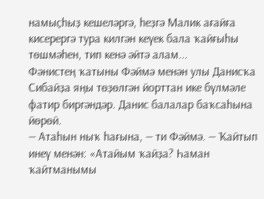намыҫһыҙ кешеләргә, һеҙгә Малик ағайға кисерергә тура килгән кеүек бала ҡайғыһы төшмәһен, тип кенә әйтә алам...
Фәнистең ҡатыны Фәймә менән улы Данисҡа Сибайҙа яңы төҙөлгән йорттан ике бүлмәле фатир биргәндәр. Данис балалар баҡсаһына йөрөй.
— Атаһын ныҡ һағына, — ти Фәймә. — Ҡайтып инеү менән: «Атайым ҡайҙа? Һаман ҡайтманымы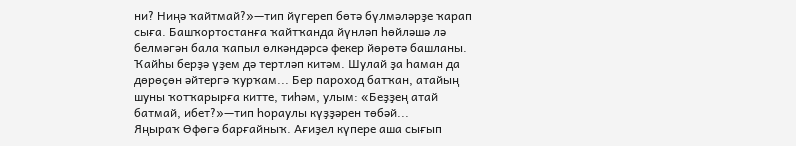ни? Ниңә ҡайтмай?»—тип йүгереп бөтә бүлмәләрҙе ҡарап сыға. Башҡортостанға ҡайтҡанда йүнләп һөйләшә лә белмәгән бала ҡапыл өлкәндәрсә фекер йөрөтә башланы. Ҡайһы берҙә үҙем дә тертләп китәм. Шулай ҙа һаман да дөрөҫөн әйтергә ҡурҡам... Бер пароход батҡан, атайың шуны ҡотҡарырға китте, тиһәм, улым: «Беҙҙең атай батмай, ибет?»—тип һораулы күҙҙәрен төбәй...
Яңыраҡ Өфөгә барғайныҡ. Ағиҙел күпере аша сығып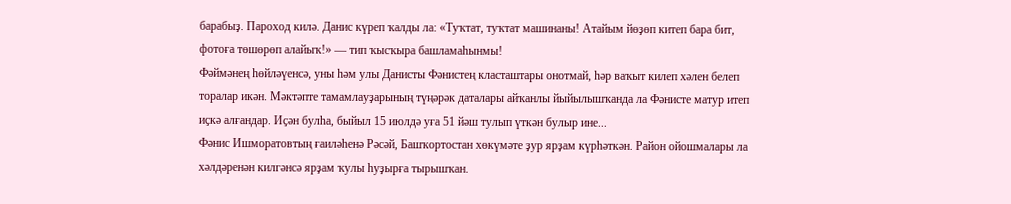барабыҙ. Пароход килә. Данис күреп ҡалды ла: «Туҡтат, туҡтат машинаны! Атайым йөҙөп китеп бара бит, фотоға төшөрөп алайыҡ!» — тип ҡысҡыра башламаһынмы!
Фәймәнең һөйләүенсә, уны һәм улы Данисты Фәнистең класташтары онотмай, һәр ваҡыт килеп хәлен белеп торалар икән. Мәктәпте тамамлауҙарының түңәрәк даталары айҡанлы йыйылышҡанда ла Фәнисте матур итеп иҫкә алғандар. Иҫән булһа, быйыл 15 июлдә уға 51 йәш тулып үткән булыр ине...
Фәнис Ишморатовтың ғаиләһенә Рәсәй, Башҡортостан хөкүмәте ҙур ярҙам күрһәткән. Район ойошмалары ла хәлдәренән килгәнсә ярҙам ҡулы һуҙырға тырышҡан.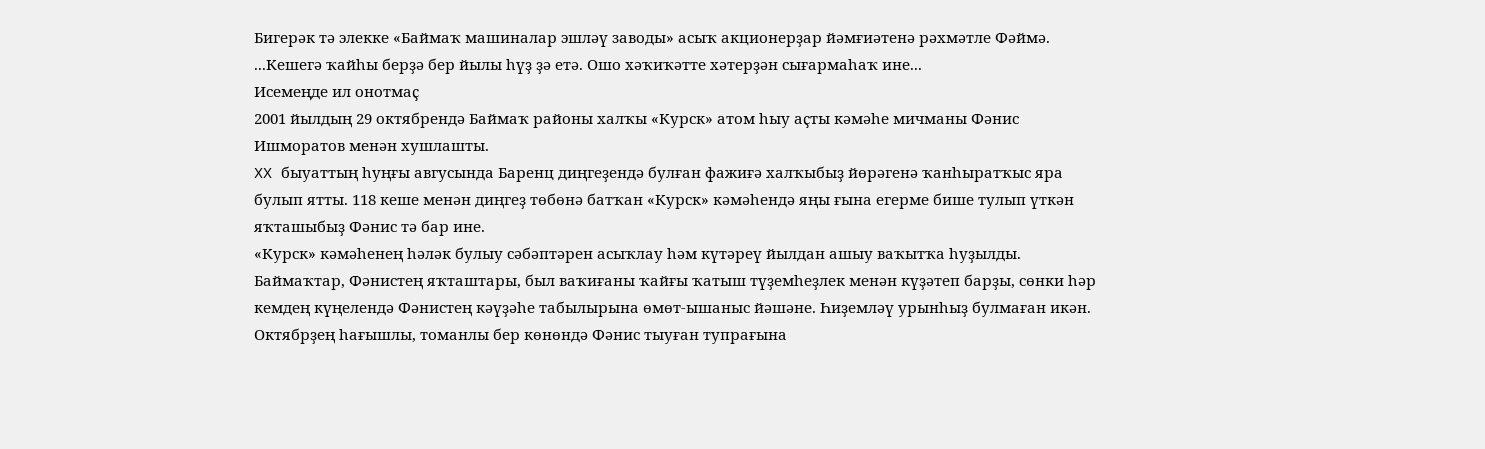Бигерәк тә элекке «Баймаҡ машиналар эшләү заводы» асыҡ акционерҙар йәмғиәтенә рәхмәтле Фәймә.
...Кешегә ҡайһы берҙә бер йылы һүҙ ҙә етә. Ошо хәҡиҡәтте хәтерҙән сығармаһаҡ ине...
Исемеңде ил онотмаҫ
2001 йылдың 29 октябрендә Баймаҡ районы халҡы «Курск» атом һыу аҫты кәмәһе мичманы Фәнис Ишморатов менән хушлашты.
XX быуаттың һуңғы авгусында Баренц диңгеҙендә булған фажиғә халҡыбыҙ йөрәгенә ҡанһыратҡыс яра булып ятты. 118 кеше менән диңгеҙ төбөнә батҡан «Курск» кәмәһендә яңы ғына егерме бише тулып үткән яҡташыбыҙ Фәнис тә бар ине.
«Курск» кәмәһенең һәләк булыу сәбәптәрен асыҡлау һәм күтәреү йылдан ашыу ваҡытҡа һуҙылды. Баймаҡтар, Фәнистең яҡташтары, был ваҡиғаны ҡайғы ҡатыш түҙемһеҙлек менән күҙәтеп барҙы, сөнки һәр кемдең күңелендә Фәнистең кәүҙәһе табылырына өмөт-ышаныс йәшәне. Һиҙемләү урынһыҙ булмаған икән. Октябрҙең һағышлы, томанлы бер көнөндә Фәнис тыуған тупрағына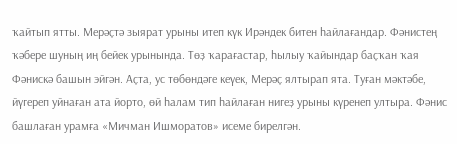ҡайтып ятты. Мерәҫтә зыярат урыны итеп күк Ирәндек битен һайлағандар. Фәнистең ҡәбере шуның иң бейек урынында. Төҙ ҡарағастар, һылыу ҡайындар баҫҡан ҡая Фәнискә башын эйгән. Аҫта, ус төбөндәге кеүек, Мерәҫ ялтырап ята. Туған мәктәбе, йүгереп уйнаған ата йорто, өй һалам тип һайлаған нигеҙ урыны күренеп ултыра. Фәнис башлаған урамға «Мичман Ишморатов» исеме бирелгән.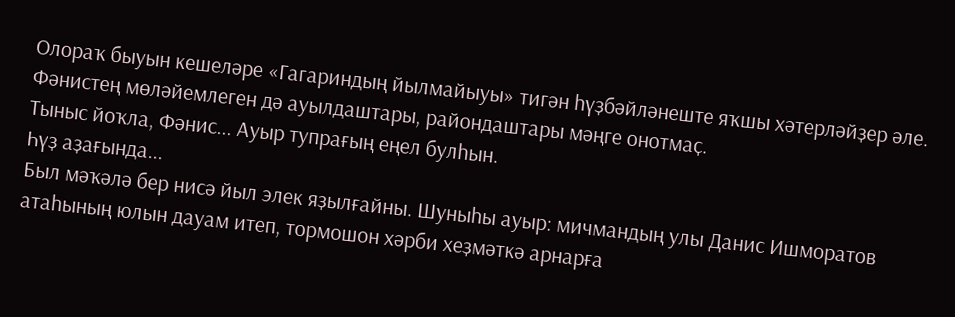Олораҡ быуын кешеләре «Гагариндың йылмайыуы» тигән һүҙбәйләнеште яҡшы хәтерләйҙер әле. Фәнистең мөләйемлеген дә ауылдаштары, райондаштары мәңге онотмаҫ.
Тыныс йоҡла, Фәнис... Ауыр тупрағың еңел булһын.
Һүҙ аҙағында...
Был мәҡәлә бер нисә йыл элек яҙылғайны. Шуныһы ауыр: мичмандың улы Данис Ишморатов атаһының юлын дауам итеп, тормошон хәрби хеҙмәткә арнарға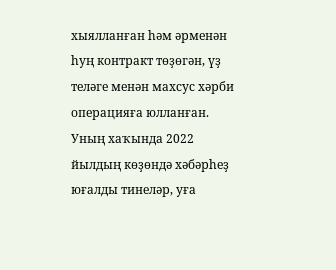хыялланған һәм әрменән һуң контракт төҙөгән, үҙ теләге менән махсус хәрби операцияға юлланған. Уның хаҡында 2022 йылдың көҙөндә хәбәрһеҙ юғалды тинеләр, уға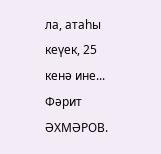ла, атаһы кеүек, 25 кенә ине...
Фәрит ӘХМӘРОВ.